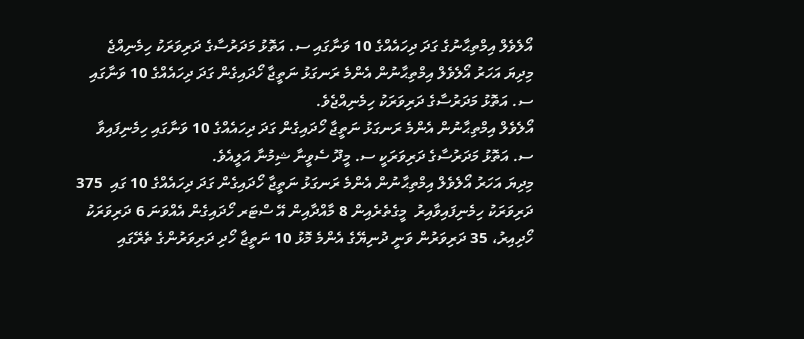އޯލެވެލް އިމްތިޙާނުގެ ގަދަ ދިހައެއްގެ 10 ވަނާގައި ސ. އަތޮޅު މަދަރުސާގެ ދަރިވަރަކު ހިމެނިއްޖެ
މިދިޔަ އަހަރު އޯލެވެލް އިމްތިޙާނުން އެންމެ ރަނގަޅު ނަތީޖާ ހޯދައިގެން ގަދަ ދިހައެއްގެ 10 ވަނާގައި ސ. އަތޮޅު މަދަރުސާގެ ދަރިވަރަކު ހިމެނިއްޖެވެ.
އޯލެވެލް އިމްތިޙާނުން އެންމެ ރަނގަޅު ނަތީޖާ ހޯދައިގެން ގަދަ ދިހައެއްގެ 10 ވަނާގައި ހިމެނިފައިވާ ސ. އަތޮޅު މަދަރުސާގެ ދަރިވަރަކީ ސ. މީދޫ ސެވީނާ ޝިމުނާ އަލީއެވެ.
މިދިޔަ އަހަރު އޯލެވެލް އިމްތިޙާނުން އެންމެ ރަނގަޅު ނަތީޖާ ހޯދައިގެން ގަދަ ދިހައެއްގެ 10 ގައި  375 ދަރިވަރަކު ހިމެނިފައިވާއިރު  މީގެތެރެއިން 8 މާއްދާއިން އޭ ސްޓަރ ހޯދައިގެން އެއްވަނަ 6 ދަރިވަރަކު ހޯދިއިރު، 35 ދަރިވަރުން ވަނީ ދުނިޔޭގެ އެންމެ މޮޅު 10 ނަތީޖާ ހޯދި ދަރިވަރުންގެ ތެރޭގައި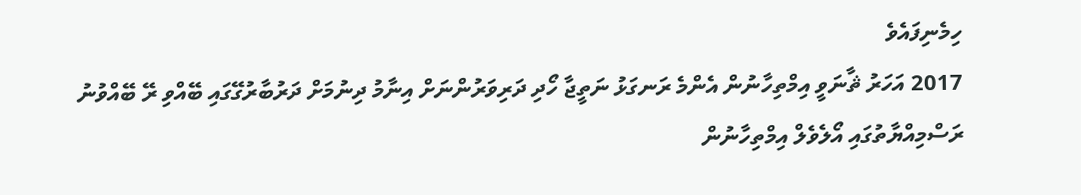ހިމެނިފައެވެ
2017 އަހަރު ޘާނަވީ އިމްތިހާނުން އެންމެ ރަނގަޅު ނަތީޖާ ހޯދި ދަރިވަރުންނަށް އިނާމު ދިނުމަށް ދަރުބާރުގޭގައި ބޭއްވި ރޭ ބޭއްވުނު ރަސްމިއްޔާތުގައި އޯލެވެލް އިމްތިހާނުން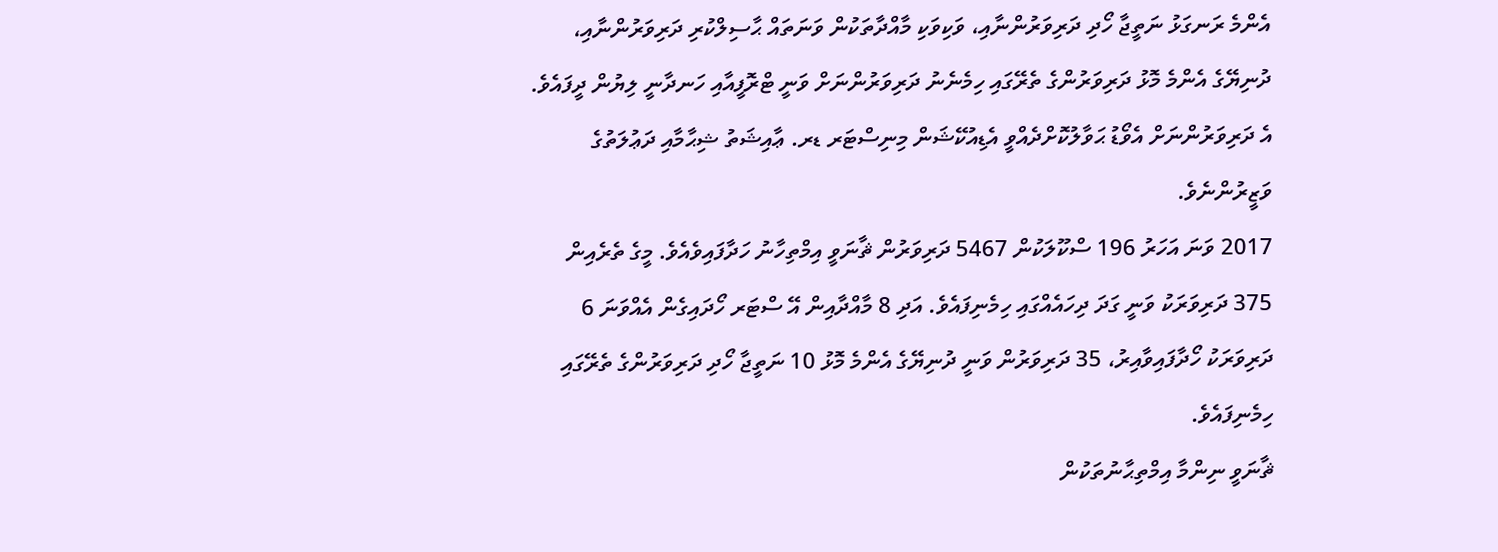އެންމެ ރަނގަޅު ނަތީޖާ ހޯދި ދަރިވަރުންނާއި، ވަކިވަކި މާއްދާތަކުން ވަނަތައް ޙާސިލްކުރި ދަރިވަރުންނާއި، ދުނިޔޭގެ އެންމެ މޮޅު ދަރިވަރުންގެ ތެރޭގައި ހިމެނެނު ދަރިވަރުންނަށް ވަނީ ޓްރޮފީއާއި ހަނދާނީ ލިޔުން ދީފައެވެ. އެ ދަރިވަރުންނަށް އެވޯޑު ޙަވާލުކޮށްދެއްވީ އެޑިއުކޭޝަން މިނިސްޓަރ ޑރ. ޢާއިޝަތު ޝިޙާމާއި ދަޢުލަތުގެ ވަޒީރުންނެވެ.
2017 ވަނަ އަހަރު 196 ސްކޫލަކުން 5467 ދަރިވަރުން ޘާނަވީ އިމްތިހާނު ހަދާފައިވެއެވެ. މީގެ ތެރެއިން 375 ދަރިވަރަކު ވަނީ ގަދަ ދިހައެއްގައި ހިމެނިފައެވެ. އަދި 8 މާއްދާއިން އޭ ސްޓަރ ހޯދައިގެން އެއްވަނަ 6 ދަރިވަރަކު ހޯދާފައިވާއިރު، 35 ދަރިވަރުން ވަނީ ދުނިޔޭގެ އެންމެ މޮޅު 10 ނަތީޖާ ހޯދި ދަރިވަރުންގެ ތެރޭގައި ހިމެނިފައެވެ.
ޘާނަވީ ނިންމާ އިމްތިޙާނުތަކުން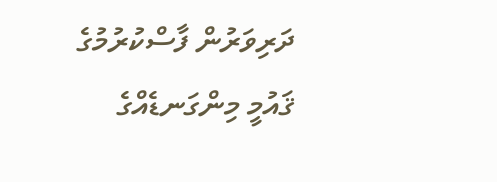ދަރިވަރުން ފާސްކުރުމުގެ ޤައުމީ މިންގަނޑެއްގެ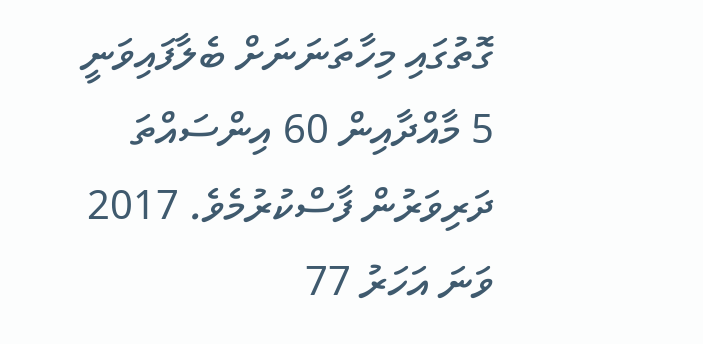ގޮތުގައި މިހާތަނަނަށް ބެލާފައިވަނީ 5 މާއްދާއިން 60 އިންސައްތަ ދަރިވަރުން ފާސްކުރުމެވެ. 2017 ވަނަ އަހަރު 77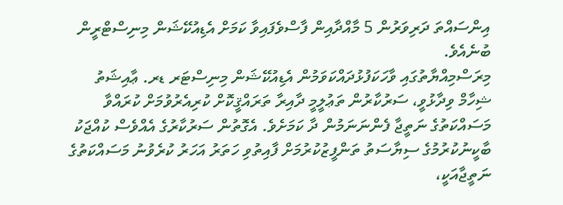އިންސައްތަ ދަރިވަރުން 5 މާއްދާއިން ފާސްވެފައިވާ ކަމަށް އެޑިއުކޭޝަން މިނިސްޓްރީން ބުނެއެވެ.
މިރަސްމިއްޔާތުގައި ވާހަކަފުޅުދައްކަވަމުން އެޑިއުކޭޝަން މިނިސްޓަރ ޑރ. ޢާއިޝަތު ޝިހާމް ވިދާޅުވީ، ސަރުކާރުން ތަޢުލީމީ ދާއިރާ ތަރައްޤީކޮށް ކުރިއެރުވުމަށް ކުރައްވާ މަސައްކަތުގެ ނަތީޖާ ފެންނަނަމުން ދާ ކަމަށެވެ. އެގޮތުން ސަރުކާރުގެ އެއްވެސް ކުއްޖަކު ބާކީނުކުރުމުގެ ސިޔާސަތު ތަންފީޒުކުރުމަށް ފާއިތުވި ހަތަރު އަހަރު ކުރެވުނު މަސައްކަތުގެ ނަތީޖާއަކީ،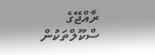ރާއްޖޭގެ ސްކޫލްތަކުން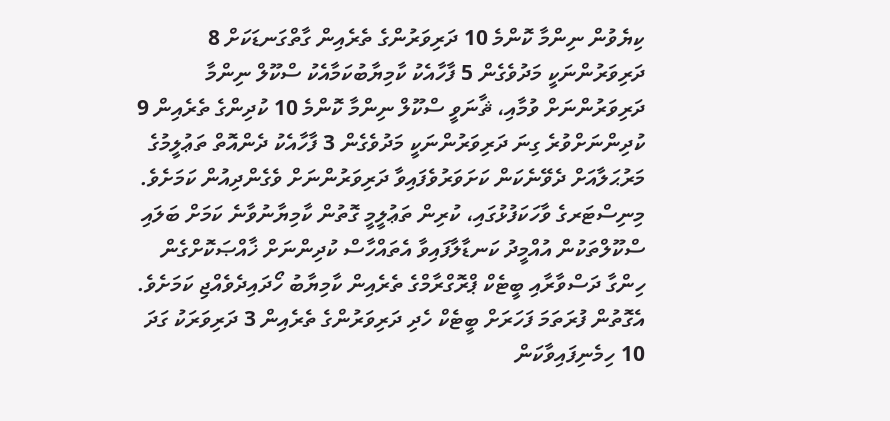ކިޔެވުން ނިންމާ ކޮންމެ 10 ދަރިވަރުންގެ ތެރެއިން ގާތްގަނޑަކަށް 8 ދަރިވަރުންނަކީ މަދުވެގެން 5 ފާހާއެކު ކާމިޔާބުކަމާއެކު ސްކޫލް ނިންމާ ދަރިވަރުންނަށް ވުމާއި، ޘާނަވީ ސްކޫލް ނިންމާ ކޮންމެ 10 ކުދިންގެ ތެރެއިން 9 ކުދިންނަށްވުރެ ގިނަ ދަރިވަރުންނަކީ މަދުވެގެން 3 ފާހާއެކު ދެންއޮތް ތަޢުލީމުގެ މަރުޙަލާއަށް ދެވޭނެކަން ކަށަވަރުވެފައިވާ ދަރިވަރުންނަށް ވެގެންދިއުން ކަމަށެވެ.
މިނިސްޓަރގެ ވާހަކަފުޅުގައި، ކުރިން ތަޢުލީމީ ގޮތުން ކާމިޔާނުވާނެ ކަމަށް ބަލައި ސްކޫލްތަކުން އުއްމީދު ކަނޑާލާފައިވާ އެތައްހާސް ކުދިންނަށް ޚާއްޞަކޮށްގެން ހިންގާ ދަސްވާރާއި ބީޓެކް ޕްރޮގްރާމްގެ ތެރެއިން ކާމިޔާބު ހޯދައިދެވެއްޖި ކަމަށެވެ. އެގޮތުން ފުރަތަމަ ފަހަރަށް ބީޓެކް ހެދި ދަރިވަރުންގެ ތެރެއިން 3 ދަރިވަރަކު ގަދަ 10 ހިމެނިފައިވާކަން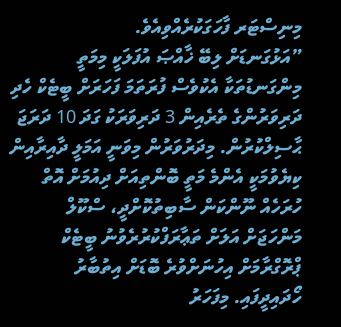މިނިސްޓަރ ފާހަގަކުރެއްވިއެވެ.
”އަޅުގަނޑަށް ލިބޭ ޚާއްޞަ އުފަލަކީ މިމަތީ މިންގަނޑުތަކާ އެކުވެސް ފުރަތަމަ ފަހަރަށް ބީޓެކް ހެދި ދަރިވަރުންގެ ތެރެއިން 3 ދަރިވަރަކު ގަދަ 10 ދަރަޖަ ޙާސިލްކުރުން. މިދަރުވަރުން މިވަނީ އަމަލީ ދާއިރާއިން ކިޔެވުމަކީ އެންމެ މަތީ ބޮންތިއަށް ދިއުމަށް އޮތް ހުރަހެއް ނޫންކަން ސާބިތުކޮށްދީ، ސްކޫލް މަންހަޖަށް އަލަށް ތަޢާރަފްކުރުރެވުނު ބީޓެކް ޕްރޮގްރާމަށް އިހުނަށްވުރެ ބޮޑަށް އިތުބާރު ހޯދައިދީފައި. މިފަހަރު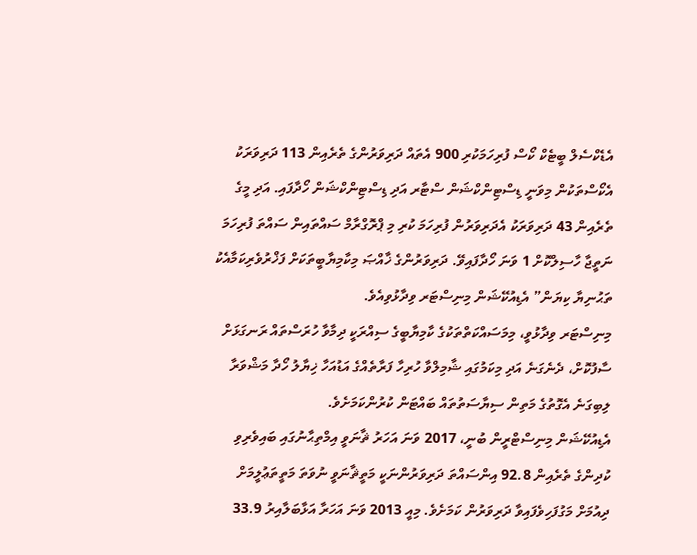އެޑެކްސެލް ބީޓެކް ކޯސް ފުރިހަމަކުރި 900 އެތައް ދަރިވަރުންގެ ތެރެއިން 113 ދަރިވަރަކު އެކޯސްތަކުން މިވަނީ ޑިސްޓިންކްޝަން ސްޓާރ އަދި ޑިސްޓިންކްޝަން ހޯދާފައި. އަދި މީގެ ތެރެއިން 43 ދަރިވަރަކު އެދަރިވަރުން ފުރިހަމަ ކުރި މި ޕްރޮގްރާމް ސައްތައިން ސައްތަ ފުރިހަމަ ނަތީޖާ ހާސިލްކޮށް 1 ވަނަ ހޯދާފައިވޭ. ދަރިވަރުންގެ ޚާއްޞަ މިކާމިޔާބީތަކަށް ފަޚްރުވެރިކަމާއެކު ތަޙުނިޔާ ކިޔަން” އެޑިއުކޭޝަން މިނިސްޓަރ ވިދާޅުވިއެވެ.
މިނިސްޓަރ ވިދާޅުވީ، މިމަސައްކަތްތަކުގެ ކާމިޔާބީގެ ސިއްރަކީ ދިމާވާ ހުރަސްތައް ރަނގަޅަށް ސާފުކޮށް، ދެނެގަނެ އަދި މިކަމުގައި ޝާމިލްވާ ހުރިހާ ފަރާތެއްގެ އަޑުއަހާ ޚިޔާލު ހޯދާ މަޝްވަރާ ލިބިގަނެ އެގޮތުގެ މަތިން ސިޔާސަތުތައް ބައްޓަން ކުރުންކަމަށެވެ.
އެޑިއުކޭޝަން މިނިސްޓްރީން ބުނީ، 2017 ވަނަ އަހަރު ޘާނަވީ އިމްތިޙާނުގައި ބައިވެރިވި ކުދިންގެ ތެރެއިން 92.8 އިންސައްތަ ދަރިވަރުންނަކީ މަތީޘާނަވީ ނުވަތަ މަތީތަޢުލީމަށް ދިއުމަށް މަގުފަހިވެފައިވާ ދަރިވަރުން ކަމަށެވެ. މިއީ 2013 ވަނަ އަހަރާ އަޅާބަލާއިރު 33.9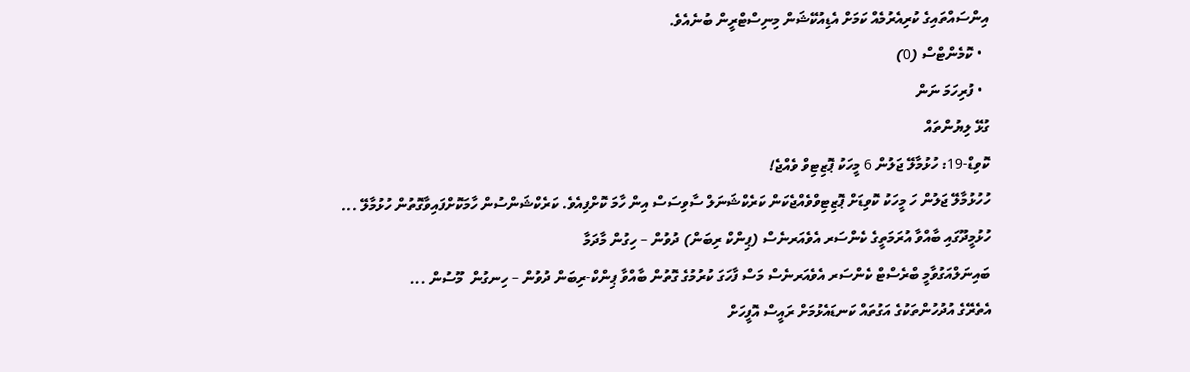އިންސައްތައިގެ ކުރިއެރުމެއް ކަމަށް އެޑިއުކޭޝަން މިނިސްޓްރީން ބުނެއެވެ.
  • ކޮމެންޓްސް (0)
  • ފުރިހަމަ ނަން
ގުޅޭ ލިޔުންތައް
ކޮވިޑް-19: ހުޅުމާލޭ ޖަލުން 6 މީހަކު ޕޮޒިޓިވް ވެއްޖެ!
ހުހުޅުމާލޭ ޖަލުން ހަ މީހަކު ކޮވިޑަށް ޕޮޒިޓިވްވެއްޖެކަން ކަރެކްޝަނަލް ސާވިސަސް އިން ހާމަ ކޮށްފިއެވެ. ކަރެކްޝަންސުން ހާމަކޮށްފައިވާގޮތުން ހުޅުމާލޭ ...
ހުޅުމީދޫގައި ބާއްވާ އުރަމަތީގެ ކެންސަރ އެވެއަރނެސް (ޕިންކް ރިބަން) ދުވުން – ހިގުން މާދަމާ
ބައިނަލްއަގުވާމީ ބްރެސްޓް ކެންސަރ އެވެއަރނެސް މަސް ފާހަގަ ކުރުމުގެ ގޮތުން ބާއްވާ ޕިންކް-ރިބަން ދުވުން – ހިނގުން  މޫސުން ...
އެތެރޭގެ އުދުހުންތަކުގެ އަގުތައް ކަނޑައެޅުމަށް ރައީސް އޮފީހަށް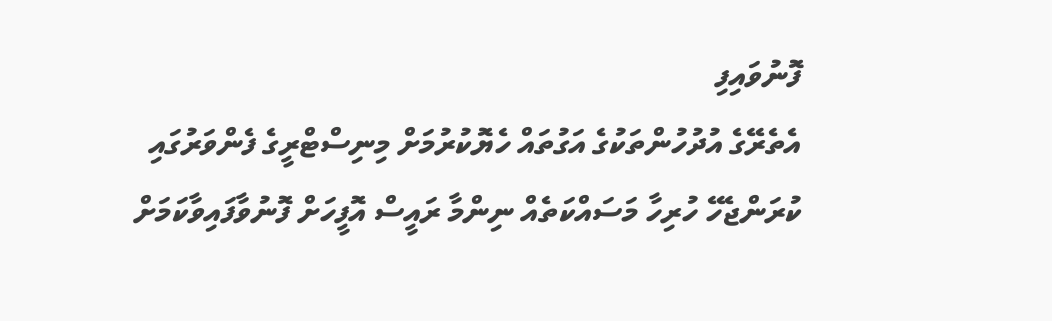ފޮނުވައިފި
އެތެރޭގެ އުދުހުންތަކުގެ އަގުތައް ހެޔޮކުރުމަށް މިނިސްޓްރީގެ ފެންވަރުގައި ކުރަންޖެހޭ ހުރިހާ މަސައްކަތެއް ނިންމާ ރައީސް އޮފީހަށް ފޮނުވާފައިވާކަމަށް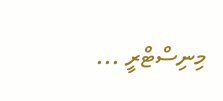މިނިސްޓްރީ ...